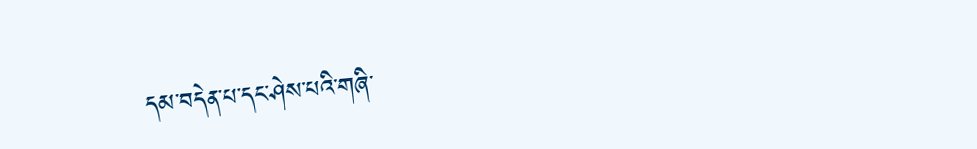དམ་བདེན་པ་དང་ཤེས་པའི་གཞི་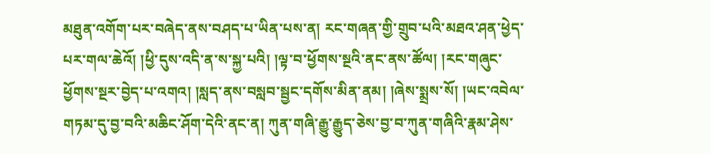མཐུན་འགོག་པར་བཞེད་ནས་བཤད་པ་ཡིན་པས་ན། རང་གཞན་གྱི་གྲུབ་པའི་མཐའ་ཤན་ཕྱེད་པར་གལ་ཆེའོ། །ཕྱི་དུས་འདི་ན་ས་སྐྱ་པའི། །ལྟ་བ་ཕྱོགས་སྔའི་ནང་ནས་ཚོལ། །རང་གཞུང་ཕྱོགས་སྔར་བྱེད་པ་འགའ། །སླད་ནས་བསླབ་སྦྱང་དགོས་མིན་ནམ། །ཞེས་སྨྲས་སོ། །ཡང་འབེལ་གཏམ་དུ་བྱ་བའི་མཆིང་ཤོག་དེའི་ནང་ན། ཀུན་གཞི་རྒྱུ་རྒྱུད་ཅེས་བྱ་བ་ཀུན་གཞིའི་རྣམ་ཤེས་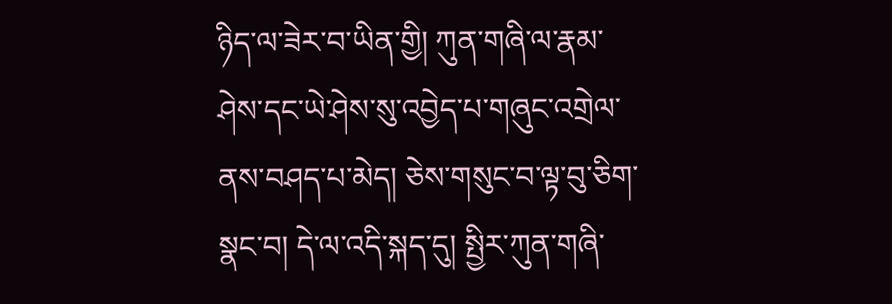ཉིད་ལ་ཟེར་བ་ཡིན་གྱི། ཀུན་གཞི་ལ་རྣམ་ཤེས་དང་ཡེ་ཤེས་སུ་འབྱེད་པ་གཞུང་འགྲེལ་ནས་བཤད་པ་མེད། ཅེས་གསུང་བ་ལྟ་བུ་ཅིག་སྣང་བ། དེ་ལ་འདི་སྐད་དུ། སྤྱིར་ཀུན་གཞི་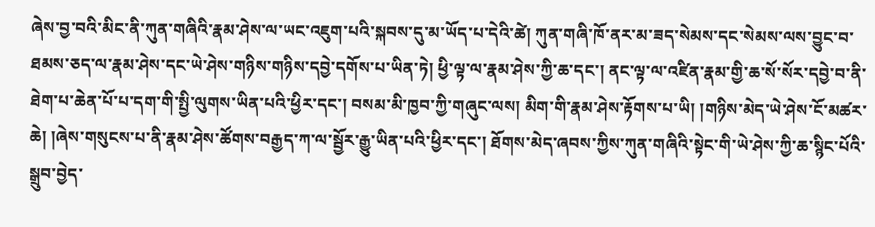ཞེས་བྱ་བའི་མིང་ནི་ཀུན་གཞིའི་རྣམ་ཤེས་ལ་ཡང་འཇུག་པའི་སྐབས་དུ་མ་ཡོད་པ་དེའི་ཚེ། ཀུན་གཞི་ཁོ་ནར་མ་ཟད་སེམས་དང་སེམས་ལས་བྱུང་བ་ཐམས་ཅད་ལ་རྣམ་ཤེས་དང་ཡེ་ཤེས་གཉིས་གཉིས་དབྱེ་དགོས་པ་ཡིན་ཏེ། ཕྱི་ལྟ་ལ་རྣམ་ཤེས་ཀྱི་ཆ་དང་། ནང་ལྟ་ལ་འཛིན་རྣམ་གྱི་ཆ་སོ་སོར་དབྱེ་བ་ནི་ཐེག་པ་ཆེན་པོ་པ་དག་གི་སྤྱི་ལུགས་ཡིན་པའི་ཕྱིར་དང་། བསམ་མི་ཁྱབ་ཀྱི་གཞུང་ལས། མིག་གི་རྣམ་ཤེས་རྟོགས་པ་ཡི། །གཉིས་མེད་ཡེ་ཤེས་ངོ་མཚར་ཆེ། །ཞེས་གསུངས་པ་ནི་རྣམ་ཤེས་ཚོགས་བརྒྱད་ཀ་ལ་སྦྱོར་རྒྱུ་ཡིན་པའི་ཕྱིར་དང་། ཐོགས་མེད་ཞབས་ཀྱིས་ཀུན་གཞིའི་སྟེང་གི་ཡེ་ཤེས་ཀྱི་ཆ་སྙིང་པོའི་སྒྲུབ་བྱེད་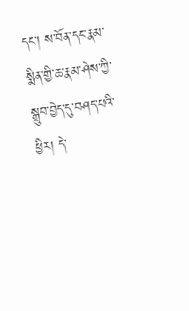དང་། ས་བོན་དང་རྣམ་སྨིན་གྱི་ཆ་རྣམ་ཤེས་ཀྱི་སྒྲུབ་བྱེད་དུ་བཤད་པའི་ཕྱིར། དེ་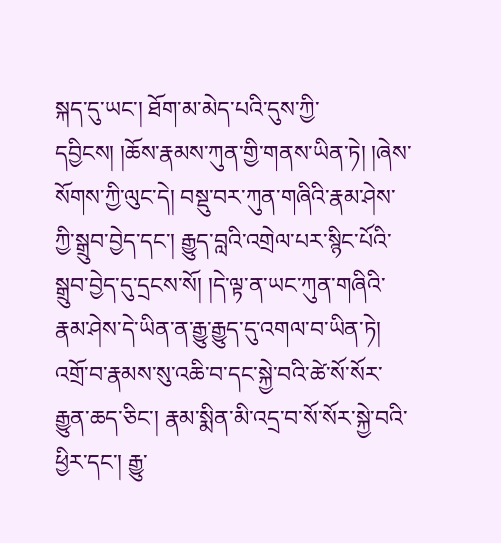སྐད་དུ་ཡང་། ཐོག་མ་མེད་པའི་དུས་ཀྱི་དབྱིངས། །ཆོས་རྣམས་ཀུན་གྱི་གནས་ཡིན་ཏེ། །ཞེས་སོགས་ཀྱི་ལུང་དེ། བསྡུ་བར་ཀུན་གཞིའི་རྣམ་ཤེས་ཀྱི་སྒྲུབ་བྱེད་དང་། རྒྱུད་བླའི་འགྲེལ་པར་སྙིང་པོའི་སྒྲུབ་བྱེད་དུ་དྲངས་སོ། །དེ་ལྟ་ན་ཡང་ཀུན་གཞིའི་རྣམ་ཤེས་དེ་ཡིན་ན་རྒྱུ་རྒྱུད་དུ་འགལ་བ་ཡིན་ཏེ། འགྲོ་བ་རྣམས་སུ་འཆི་བ་དང་སྐྱེ་བའི་ཚེ་སོ་སོར་རྒྱུན་ཆད་ཅིང་། རྣམ་སྨིན་མི་འདྲ་བ་སོ་སོར་སྐྱེ་བའི་ཕྱིར་དང་། རྒྱུ་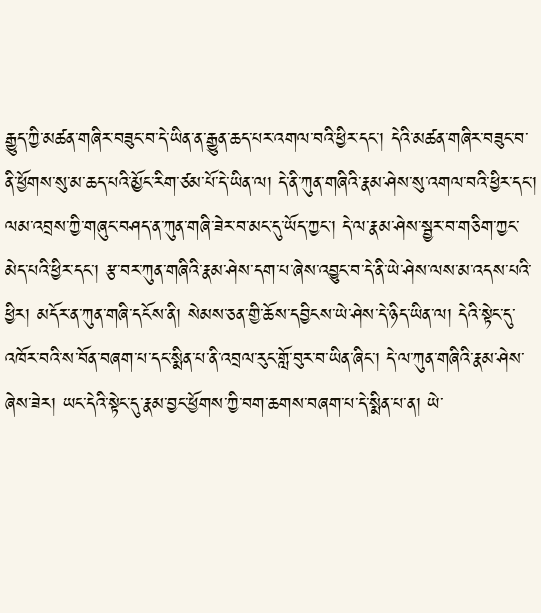རྒྱུད་ཀྱི་མཚན་གཞིར་བཟུང་བ་དེ་ཡིན་ན་རྒྱུན་ཆད་པར་འགལ་བའི་ཕྱིར་དང་། དེའི་མཚན་གཞིར་བཟུང་བ་ནི་ཕྱོགས་སུ་མ་ཆད་པའི་མྱོང་རིག་ཙམ་པོ་དེ་ཡིན་ལ། དེ་ནི་ཀུན་གཞིའི་རྣམ་ཤེས་སུ་འགལ་བའི་ཕྱིར་དང་། ལམ་འབྲས་ཀྱི་གཞུང་བཤད་ན་ཀུན་གཞི་ཟེར་བ་མང་དུ་ཡོད་ཀྱང་། དེ་ལ་རྣམ་ཤེས་སྦྱར་བ་གཅིག་ཀྱང་མེད་པའི་ཕྱིར་དང་། རྩ་བར་ཀུན་གཞིའི་རྣམ་ཤེས་དག་པ་ཞེས་འབྱུང་བ་དེ་ནི་ཡེ་ཤེས་ལས་མ་འདས་པའི་ཕྱིར། མདོར་ན་ཀུན་གཞི་དངོས་ནི། སེམས་ཅན་གྱི་ཆོས་དབྱིངས་ཡེ་ཤེས་དེ་ཉིད་ཡིན་ལ། དེའི་སྟེང་དུ་འཁོར་བའི་ས་བོན་བཞག་པ་དང་སྨིན་པ་ནི་འབྲལ་རུང་གློ་བུར་བ་ཡིན་ཞིང་། དེ་ལ་ཀུན་གཞིའི་རྣམ་ཤེས་ཞེས་ཟེར། ཡང་དེའི་སྟེང་དུ་རྣམ་བྱང་ཕྱོགས་ཀྱི་བག་ཆགས་བཞག་པ་དེ་སྨིན་པ་ན། ཡེ་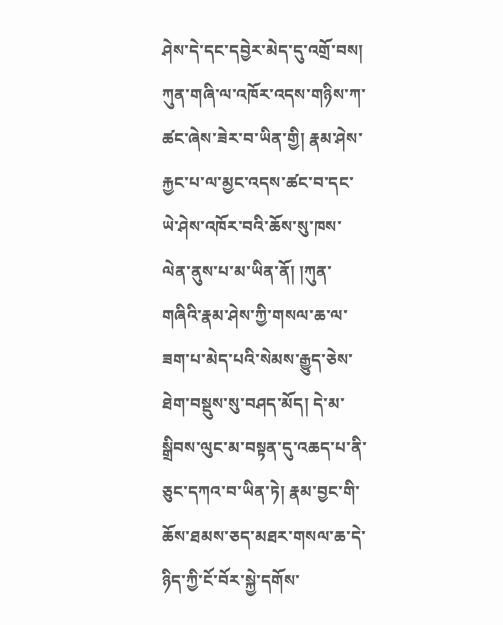ཤེས་དེ་དང་དབྱེར་མེད་དུ་འགྲོ་བས། ཀུན་གཞི་ལ་འཁོར་འདས་གཉིས་ཀ་ཚང་ཞེས་ཟེར་བ་ཡིན་གྱི། རྣམ་ཤེས་རྐྱང་པ་ལ་མྱང་འདས་ཚང་བ་དང་ཡེ་ཤེས་འཁོར་བའི་ཆོས་སུ་ཁས་ལེན་ནུས་པ་མ་ཡིན་ནོ། །ཀུན་གཞིའི་རྣམ་ཤེས་ཀྱི་གསལ་ཆ་ལ་ཟག་པ་མེད་པའི་སེམས་རྒྱུད་ཅེས་ཐེག་བསྡུས་སུ་བཤད་མོད། དེ་མ་སྒྲིབས་ལུང་མ་བསྟན་དུ་འཆད་པ་ནི་ཅུང་དཀའ་བ་ཡིན་ཏེ། རྣམ་བྱང་གི་ཆོས་ཐམས་ཅད་མཐར་གསལ་ཆ་དེ་ཉིད་ཀྱི་ངོ་བོར་སྐྱེ་དགོས་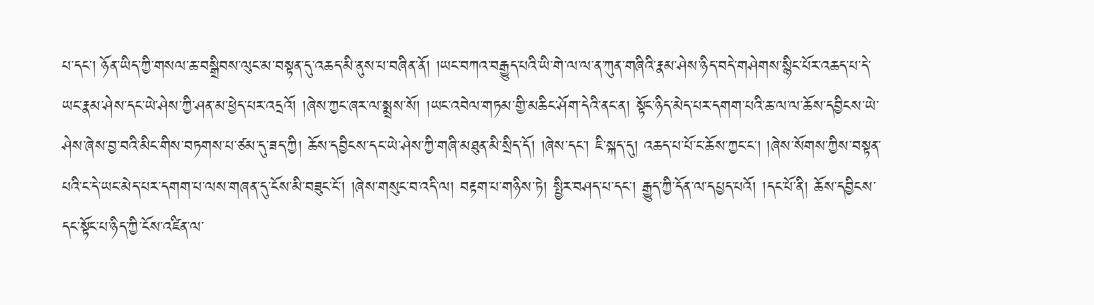པ་དང་། ཉོན་ཡིད་ཀྱི་གསལ་ཆ་བསྒྲིབས་ལུང་མ་བསྟན་དུ་འཆད་མི་ནུས་པ་བཞིན་ནོ། །ཡང་བཀའ་བརྒྱུད་པའི་ཡི་གེ་ལ་ལ་ན་ཀུན་གཞིའི་རྣམ་ཤེས་ཉིད་བདེ་གཤེགས་སྙིང་པོར་འཆད་པ་དེ་ཡང་རྣམ་ཤེས་དང་ཡེ་ཤེས་ཀྱི་ཤན་མ་ཕྱེད་པར་འདྲའོ། །ཞེས་ཀྱང་ཞར་ལ་སྨྲས་སོ། །ཡང་འབེལ་གཏམ་གྱི་མཆིང་ཤོག་དེའི་ནང་ན། སྟོང་ཉིད་མེད་པར་དགག་པའི་ཆ་ལ་ལ་ཆོས་དབྱིངས་ཡེ་ཤེས་ཞེས་བྱ་བའི་མིང་གིས་བཏགས་པ་ཙམ་དུ་ཟད་ཀྱི། ཆོས་དབྱིངས་དང་ཡེ་ཤེས་ཀྱི་གཞི་མཐུན་མི་སྲིད་དོ། །ཞེས་དང་། ཇི་སྐད་དུ། འཆད་པ་པོ་ང་ཆོས་ཀྱང་ང་། །ཞེས་སོགས་ཀྱིས་བསྟན་པའི་ང་དེ་ཡང་མེད་པར་དགག་པ་ལས་གཞན་དུ་ངོས་མི་བཟུང་ངོ་། །ཞེས་གསུང་བ་འདི་ལ། བརྟག་པ་གཉིས་ཏེ། སྤྱིར་བཤད་པ་དང་། རྒྱུད་ཀྱི་དོན་ལ་དཔྱད་པའོ། །དང་པོ་ནི། ཆོས་དབྱིངས་དང་སྟོང་པ་ཉིད་ཀྱི་ངོས་འཛིན་ལ་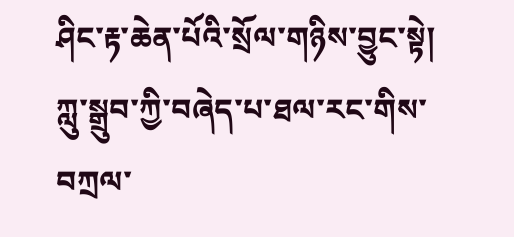ཤིང་རྟ་ཆེན་པོའི་སྲོལ་གཉིས་བྱུང་སྟེ། ཀླུ་སྒྲུབ་ཀྱི་བཞེད་པ་ཐལ་རང་གིས་བཀྲལ་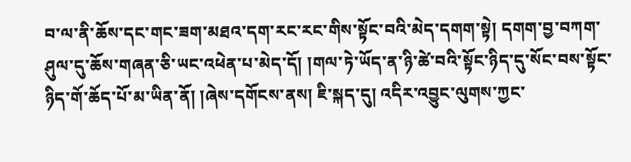བ་ལ་ནི་ཆོས་དང་གང་ཟག་མཐའ་དག་རང་རང་གིས་སྟོང་བའི་མེད་དགག་སྟེ། དགག་བྱ་བཀག་ཤུལ་དུ་ཆོས་གཞན་ཅི་ཡང་འཕེན་པ་མེད་དོ། །གལ་ཏེ་ཡོད་ན་ཉི་ཚེ་བའི་སྟོང་ཉིད་དུ་སོང་བས་སྟོང་ཉིད་གོ་ཆོད་པོ་མ་ཡིན་ནོ། །ཞེས་དགོངས་ནས། ཇི་སྐད་དུ། འདིར་འབྱུང་ལུགས་ཀྱང་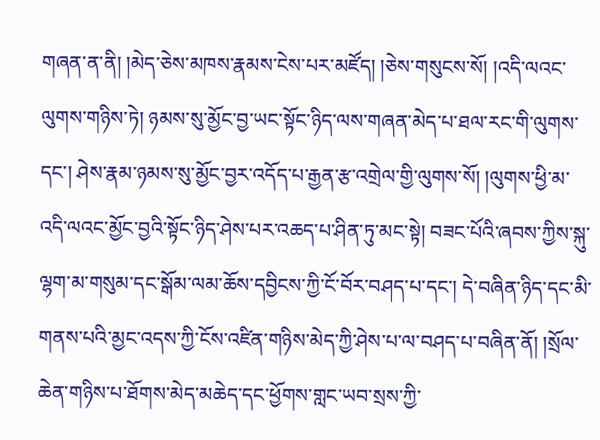གཞན་ན་ནི། །མེད་ཅེས་མཁས་རྣམས་ངེས་པར་མཛོད། །ཅེས་གསུངས་སོ། །འདི་ལའང་ལུགས་གཉིས་ཏེ། ཉམས་སུ་མྱོང་བྱ་ཡང་སྟོང་ཉིད་ལས་གཞན་མེད་པ་ཐལ་རང་གི་ལུགས་དང་། ཤེས་རྣམ་ཉམས་སུ་མྱོང་བྱར་འདོད་པ་རྒྱན་རྩ་འགྲེལ་གྱི་ལུགས་སོ། །ལུགས་ཕྱི་མ་འདི་ལའང་མྱོང་བྱའི་སྟོང་ཉིད་ཤེས་པར་འཆད་པ་ཤིན་ཏུ་མང་སྟེ། བཟང་པོའི་ཞབས་ཀྱིས་སྐུ་ལྷག་མ་གསུམ་དང་སྒོམ་ལམ་ཆོས་དབྱིངས་ཀྱི་ངོ་བོར་བཤད་པ་དང་། དེ་བཞིན་ཉིད་དང་མི་གནས་པའི་མྱང་འདས་ཀྱི་ངོས་འཛིན་གཉིས་མེད་ཀྱི་ཤེས་པ་ལ་བཤད་པ་བཞིན་ནོ། །སྲོལ་ཆེན་གཉིས་པ་ཐོགས་མེད་མཆེད་དང་ཕྱོགས་གླང་ཡབ་སྲས་ཀྱི་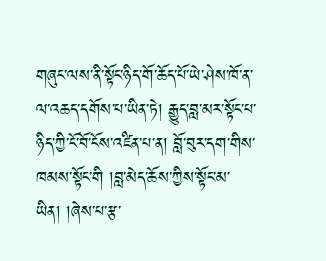གཞུང་ལས་ནི་སྟོང་ཉིད་གོ་ཆོད་པོ་ཡེ་ཤེས་ཁོ་ན་ལ་འཆད་དགོས་པ་ཡིན་ཏེ། རྒྱུད་བླ་མར་སྟོང་པ་ཉིད་ཀྱི་ངོ་བོ་ངོས་འཛིན་པ་ན། བློ་བུར་དག་གིས་ཁམས་སྟོང་གི །བླ་མེད་ཆོས་ཀྱིས་སྟོང་མ་ཡིན། །ཞེས་པ་རྩ་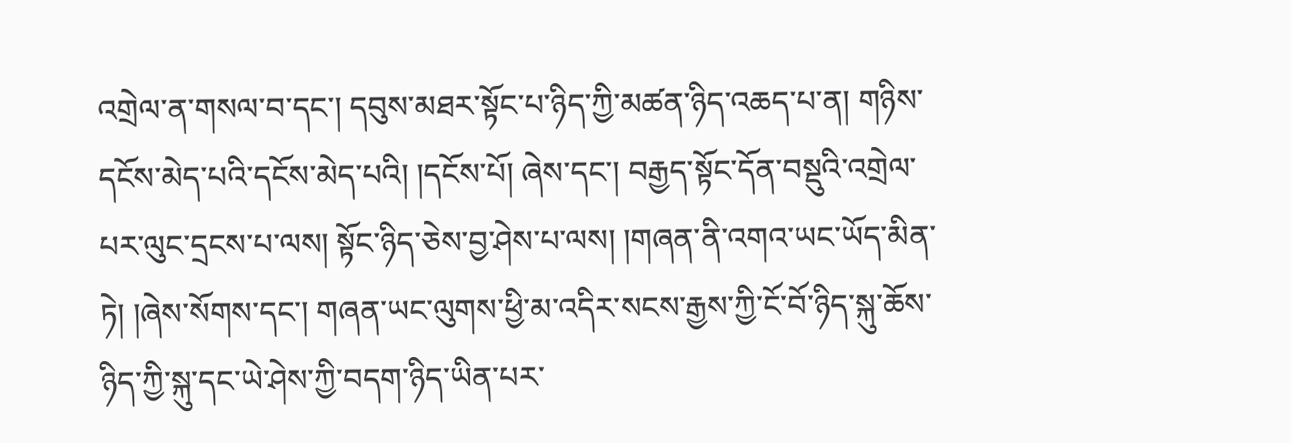འགྲེལ་ན་གསལ་བ་དང་། དབུས་མཐར་སྟོང་པ་ཉིད་ཀྱི་མཚན་ཉིད་འཆད་པ་ན། གཉིས་དངོས་མེད་པའི་དངོས་མེད་པའི། །དངོས་པོ། ཞེས་དང་། བརྒྱད་སྟོང་དོན་བསྡུའི་འགྲེལ་པར་ལུང་དྲངས་པ་ལས། སྟོང་ཉིད་ཅེས་བྱ་ཤེས་པ་ལས། །གཞན་ནི་འགའ་ཡང་ཡོད་མིན་ཏེ། །ཞེས་སོགས་དང་། གཞན་ཡང་ལུགས་ཕྱི་མ་འདིར་སངས་རྒྱས་ཀྱི་ངོ་བོ་ཉིད་སྐུ་ཆོས་ཉིད་ཀྱི་སྐུ་དང་ཡེ་ཤེས་ཀྱི་བདག་ཉིད་ཡིན་པར་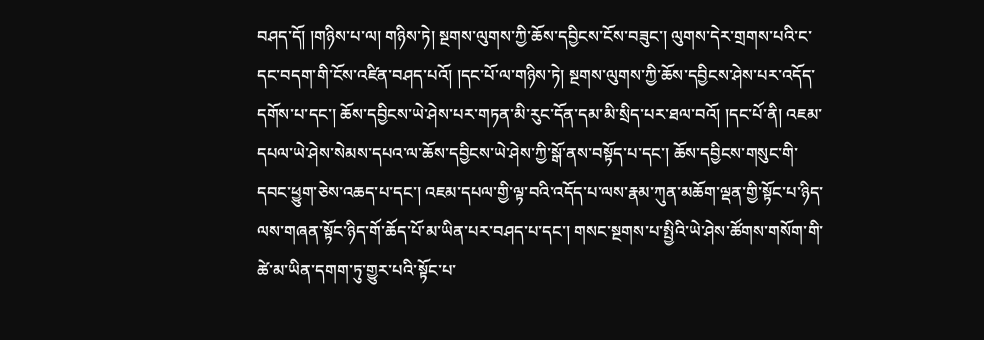བཤད་དོ། །གཉིས་པ་ལ། གཉིས་ཏེ། སྔགས་ལུགས་ཀྱི་ཆོས་དབྱིངས་ངོས་བཟུང་། ལུགས་དེར་གྲགས་པའི་ང་དང་བདག་གི་ངོས་འཛིན་བཤད་པའོ། །དང་པོ་ལ་གཉིས་ཏེ། སྔགས་ལུགས་ཀྱི་ཆོས་དབྱིངས་ཤེས་པར་འདོད་དགོས་པ་དང་། ཆོས་དབྱིངས་ཡེ་ཤེས་པར་གཏན་མི་རུང་དོན་དམ་མི་སྲིད་པར་ཐལ་བའོ། །དང་པོ་ནི། འཇམ་དཔལ་ཡེ་ཤེས་སེམས་དཔའ་ལ་ཆོས་དབྱིངས་ཡེ་ཤེས་ཀྱི་སྒོ་ནས་བསྟོད་པ་དང་། ཆོས་དབྱིངས་གསུང་གི་དབང་ཕྱུག་ཅེས་འཆད་པ་དང་། འཇམ་དཔལ་གྱི་ལྟ་བའི་འདོད་པ་ལས་རྣམ་ཀུན་མཆོག་ལྡན་གྱི་སྟོང་པ་ཉིད་ལས་གཞན་སྟོང་ཉིད་གོ་ཆོད་པོ་མ་ཡིན་པར་བཤད་པ་དང་། གསང་སྔགས་པ་སྤྱིའི་ཡེ་ཤེས་ཚོགས་གསོག་གི་ཚེ་མ་ཡིན་དགག་ཏུ་གྱུར་པའི་སྟོང་པ་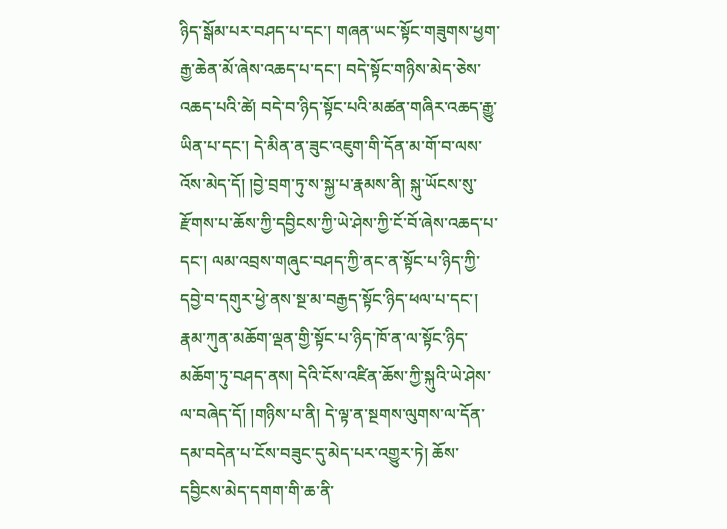ཉིད་སྒོམ་པར་བཤད་པ་དང་། གཞན་ཡང་སྟོང་གཟུགས་ཕྱག་རྒྱ་ཆེན་མོ་ཞེས་འཆད་པ་དང་། བདེ་སྟོང་གཉིས་མེད་ཅེས་འཆད་པའི་ཚེ། བདེ་བ་ཉིད་སྟོང་པའི་མཚན་གཞིར་འཆད་རྒྱུ་ཡིན་པ་དང་། དེ་མིན་ན་ཟུང་འཇུག་གི་དོན་མ་གོ་བ་ལས་འོས་མེད་དོ། །བྱེ་བྲག་ཏུ་ས་སྐྱ་པ་རྣམས་ནི། སྐུ་ཡོངས་སུ་རྫོགས་པ་ཆོས་ཀྱི་དབྱིངས་ཀྱི་ཡེ་ཤེས་ཀྱི་ངོ་བོ་ཞེས་འཆད་པ་དང་། ལམ་འབྲས་གཞུང་བཤད་ཀྱི་ནང་ན་སྟོང་པ་ཉིད་ཀྱི་དབྱེ་བ་དགུར་ཕྱེ་ནས་སྔ་མ་བརྒྱད་སྟོང་ཉིད་ཕལ་པ་དང་། རྣམ་ཀུན་མཆོག་ལྡན་གྱི་སྟོང་པ་ཉིད་ཁོ་ན་ལ་སྟོང་ཉིད་མཆོག་ཏུ་བཤད་ནས། དེའི་ངོས་འཛིན་ཆོས་ཀྱི་སྐུའི་ཡེ་ཤེས་ལ་བཞེད་དོ། །གཉིས་པ་ནི། དེ་ལྟ་ན་སྔགས་ལུགས་ལ་དོན་དམ་བདེན་པ་ངོས་བཟུང་དུ་མེད་པར་འགྱུར་ཏེ། ཆོས་དབྱིངས་མེད་དགག་གི་ཆ་ནི་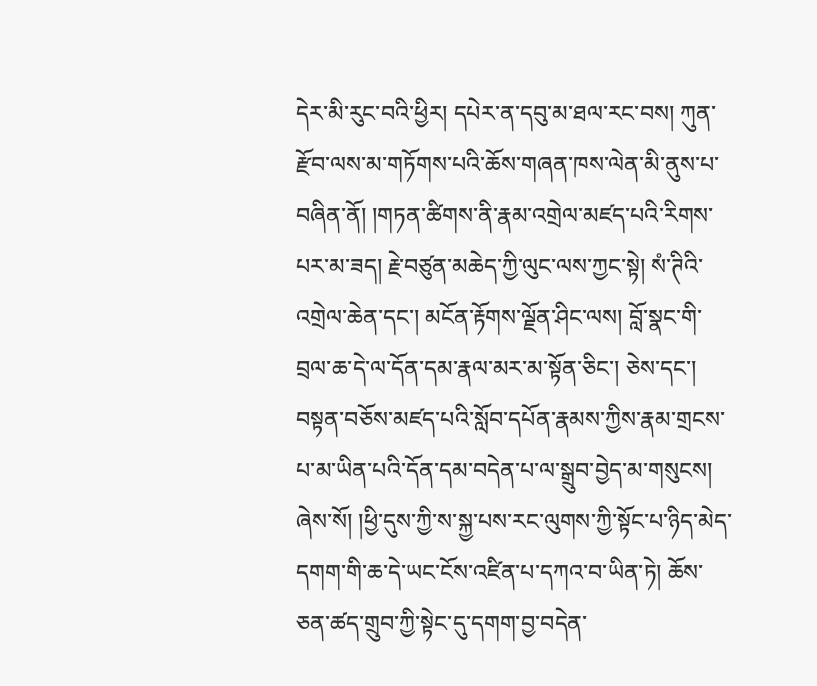དེར་མི་རུང་བའི་ཕྱིར། དཔེར་ན་དབུ་མ་ཐལ་རང་བས། ཀུན་རྫོབ་ལས་མ་གཏོགས་པའི་ཆོས་གཞན་ཁས་ལེན་མི་ནུས་པ་བཞིན་ནོ། །གཏན་ཚིགས་ནི་རྣམ་འགྲེལ་མཛད་པའི་རིགས་པར་མ་ཟད། རྗེ་བཙུན་མཆེད་ཀྱི་ལུང་ལས་ཀྱང་སྟེ། སཾ་ཊིའི་འགྲེལ་ཆེན་དང་། མངོན་རྟོགས་ལྗོན་ཤིང་ལས། བློ་སྣང་གི་བྲལ་ཆ་དེ་ལ་དོན་དམ་རྣལ་མར་མ་སྟོན་ཅིང་། ཅེས་དང་། བསྟན་བཅོས་མཛད་པའི་སློབ་དཔོན་རྣམས་ཀྱིས་རྣམ་གྲངས་པ་མ་ཡིན་པའི་དོན་དམ་བདེན་པ་ལ་སྒྲུབ་བྱེད་མ་གསུངས། ཞེས་སོ། །ཕྱི་དུས་ཀྱི་ས་སྐྱ་པས་རང་ལུགས་ཀྱི་སྟོང་པ་ཉིད་མེད་དགག་གི་ཆ་དེ་ཡང་ངོས་འཛིན་པ་དཀའ་བ་ཡིན་ཏེ། ཆོས་ཅན་ཚད་གྲུབ་ཀྱི་སྟེང་དུ་དགག་བྱ་བདེན་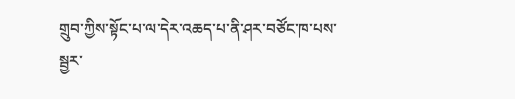གྲུབ་ཀྱིས་སྟོང་པ་ལ་དེར་འཆད་པ་ནི་ཤར་བཙོང་ཁ་པས་སྦྱར་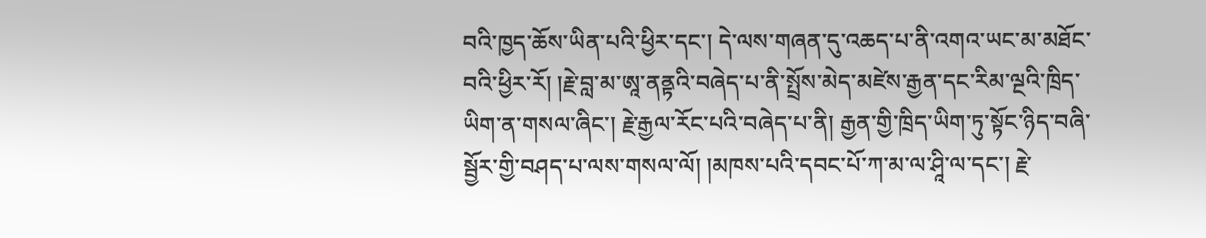བའི་ཁྱད་ཆོས་ཡིན་པའི་ཕྱིར་དང་། དེ་ལས་གཞན་དུ་འཆད་པ་ནི་འགའ་ཡང་མ་མཐོང་བའི་ཕྱིར་རོ། །རྗེ་བླ་མ་ཨཱ་ནནྟའི་བཞེད་པ་ནི་སྤྲོས་མེད་མཛེས་རྒྱན་དང་རིམ་ལྔའི་ཁྲིད་ཡིག་ན་གསལ་ཞིང་། རྗེ་རྒྱལ་རོང་པའི་བཞེད་པ་ནི། རྒྱན་གྱི་ཁྲིད་ཡིག་ཏུ་སྟོང་ཉིད་བཞི་སྦྱོར་གྱི་བཤད་པ་ལས་གསལ་ལོ། །མཁས་པའི་དབང་པོ་ཀ་མ་ལ་ཤཱི་ལ་དང་། རྗེ་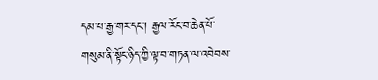དམ་པ་རྒྱ་གར་དང་། རྒྱལ་རོང་བ་ཆེན་པོ་གསུམ་ནི་སྟོང་ཉིད་ཀྱི་ལྟ་བ་གཏན་ལ་འབེབས་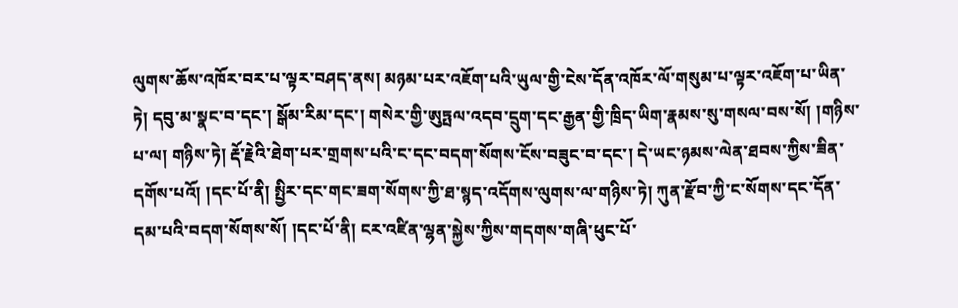ལུགས་ཆོས་འཁོར་བར་པ་ལྟར་བཤད་ནས། མཉམ་པར་འཇོག་པའི་ཡུལ་གྱི་ངེས་དོན་འཁོར་ལོ་གསུམ་པ་ལྟར་འཇོག་པ་ཡིན་ཏེ། དབུ་མ་སྣང་བ་དང་། སྒོམ་རིམ་དང་། གསེར་གྱི་ཨུཏྤལ་འདབ་དྲུག་དང་རྒྱན་གྱི་ཁྲིད་ཡིག་རྣམས་སུ་གསལ་བས་སོ། །གཉིས་པ་ལ། གཉིས་ཏེ། རྡོ་རྗེའི་ཐེག་པར་གྲགས་པའི་ང་དང་བདག་སོགས་ངོས་བཟུང་བ་དང་། དེ་ཡང་ཉམས་ལེན་ཐབས་ཀྱིས་ཟིན་དགོས་པའོ། །དང་པོ་ནི། སྤྱིར་དང་གང་ཟག་སོགས་ཀྱི་ཐ་སྙད་འདོགས་ལུགས་ལ་གཉིས་ཏེ། ཀུན་རྫོབ་ཀྱི་ང་སོགས་དང་དོན་དམ་པའི་བདག་སོགས་སོ། །དང་པོ་ནི། ངར་འཛིན་ལྷན་སྐྱེས་ཀྱིས་གདགས་གཞི་ཕུང་པོ་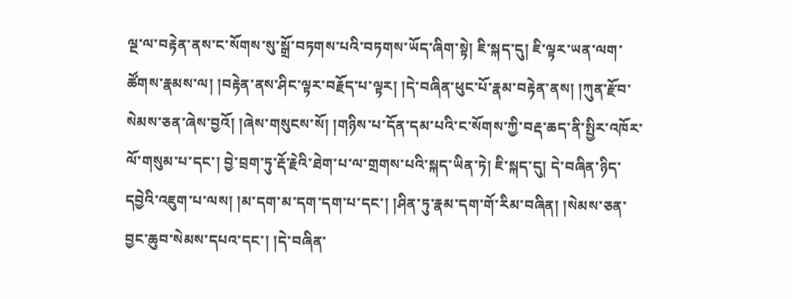ལྔ་ལ་བརྟེན་ནས་ང་སོགས་སུ་སྒྲོ་བཏགས་པའི་བཏགས་ཡོད་ཞིག་སྟེ། ཇི་སྐད་དུ། ཇི་ལྟར་ཡན་ལག་ཚོགས་རྣམས་ལ། །བརྟེན་ནས་ཤིང་ལྟར་བརྗོད་པ་ལྟར། །དེ་བཞིན་ཕུང་པོ་རྣམ་བརྟེན་ནས། །ཀུན་རྫོབ་སེམས་ཅན་ཞེས་བྱའོ། །ཞེས་གསུངས་སོ། །གཉིས་པ་དོན་དམ་པའི་ང་སོགས་ཀྱི་བརྡ་ཆད་ནི་སྤྱིར་འཁོར་ལོ་གསུམ་པ་དང་། བྱེ་བྲག་ཏུ་རྡོ་རྗེའི་ཐེག་པ་ལ་གྲགས་པའི་སྐད་ཡིན་ཏེ། ཇི་སྐད་དུ། དེ་བཞིན་ཉིད་དབྱེའི་འཇུག་པ་ལས། །མ་དག་མ་དག་དག་པ་དང་། །ཤིན་ཏུ་རྣམ་དག་གོ་རིམ་བཞིན། །སེམས་ཅན་བྱང་ཆུབ་སེམས་དཔའ་དང་། །དེ་བཞིན་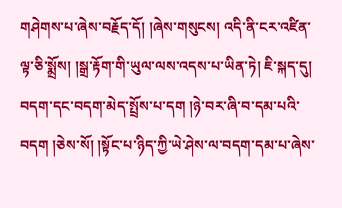གཤེགས་པ་ཞེས་བརྗོད་དོ། །ཞེས་གསུངས། འདི་ནི་ངར་འཛིན་ལྟ་ཅི་སྨྲོས། །སྒྲ་རྟོག་གི་ཡུལ་ལས་འདས་པ་ཡིན་ཏེ། ཇི་སྐད་དུ། བདག་དང་བདག་མེད་སྤྲོས་པ་དག །ཉེ་བར་ཞི་བ་དམ་པའི་བདག །ཅེས་སོ། །སྟོང་པ་ཉིད་ཀྱི་ཡེ་ཤེས་ལ་བདག་དམ་པ་ཞེས་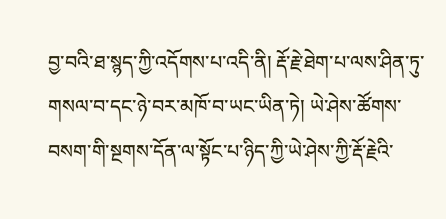བྱ་བའི་ཐ་སྙད་ཀྱི་འདོགས་པ་འདི་ནི། རྡོ་རྗེ་ཐེག་པ་ལས་ཤིན་ཏུ་གསལ་བ་དང་ཉེ་བར་མཁོ་བ་ཡང་ཡིན་ཏེ། ཡེ་ཤེས་ཚོགས་བསག་གི་སྔགས་དོན་ལ་སྟོང་པ་ཉིད་ཀྱི་ཡེ་ཤེས་ཀྱི་རྡོ་རྗེའི་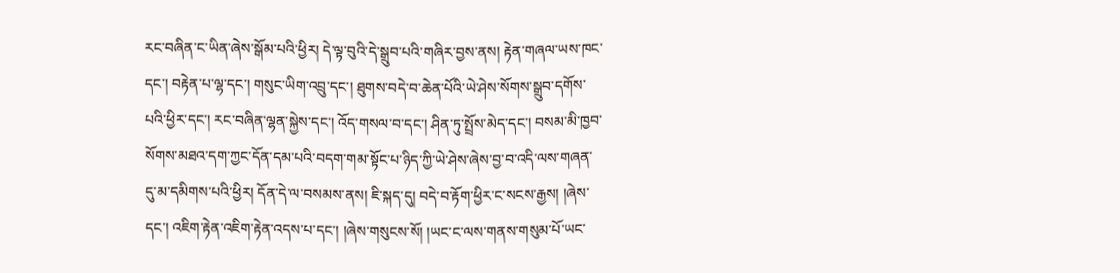རང་བཞིན་ང་ཡིན་ཞེས་སྒོམ་པའི་ཕྱིར། དེ་ལྟ་བུའི་དེ་སྒྲུབ་པའི་གཞིར་བྱས་ནས། རྟེན་གཞལ་ཡས་ཁང་དང་། བརྟེན་པ་ལྷ་དང་། གསུང་ཡིག་འབྲུ་དང་། ཐུགས་བདེ་བ་ཆེན་པོའི་ཡེ་ཤེས་སོགས་སྒྲུབ་དགོས་པའི་ཕྱིར་དང་། རང་བཞིན་ལྷན་སྐྱེས་དང་། འོད་གསལ་བ་དང་། ཤིན་ཏུ་སྤྲོས་མེད་དང་། བསམ་མི་ཁྱབ་སོགས་མཐའ་དག་ཀྱང་དོན་དམ་པའི་བདག་གམ་སྟོང་པ་ཉིད་ཀྱི་ཡེ་ཤེས་ཞེས་བྱ་བ་འདི་ལས་གཞན་དུ་མ་དམིགས་པའི་ཕྱིར། དོན་དེ་ལ་བསམས་ནས། ཇི་སྐད་དུ། བདེ་བ་རྟོག་ཕྱིར་ང་སངས་རྒྱས། །ཞེས་དང་། འཇིག་རྟེན་འཇིག་རྟེན་འདས་པ་དང་། །ཞེས་གསུངས་སོ། །ཡང་ང་ལས་གནས་གསུམ་པོ་ཡང་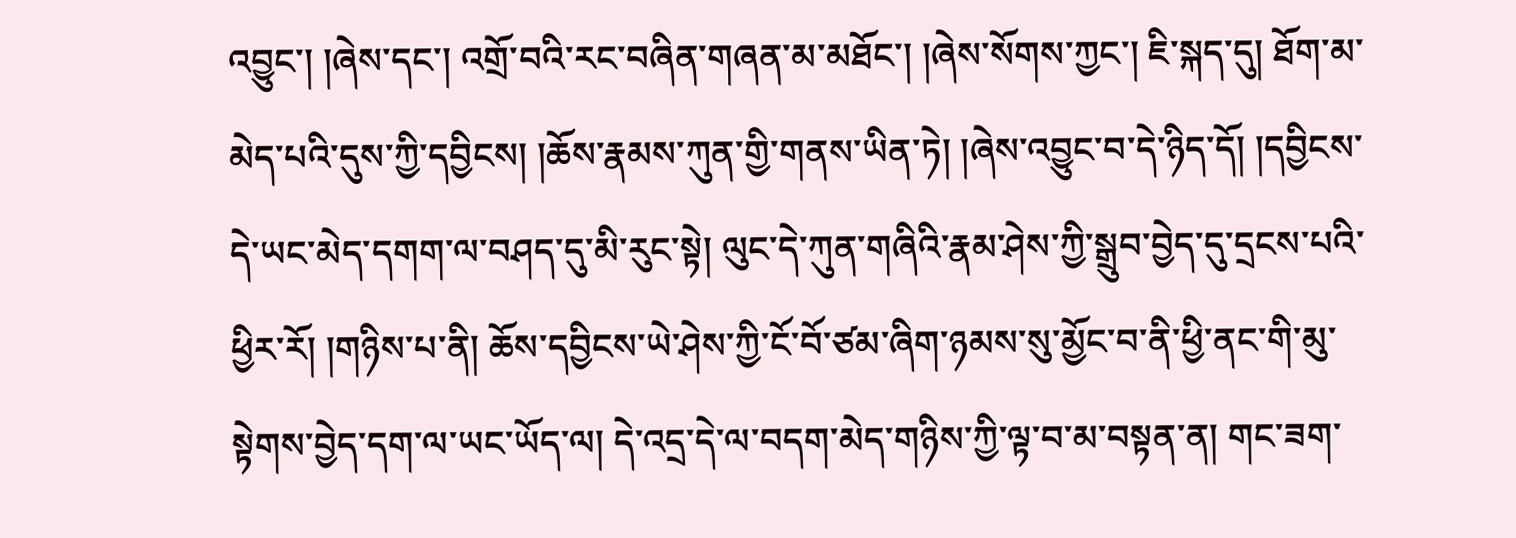འབྱུང་། །ཞེས་དང་། འགྲོ་བའི་རང་བཞིན་གཞན་མ་མཐོང་། །ཞེས་སོགས་ཀྱང་། ཇི་སྐད་དུ། ཐོག་མ་མེད་པའི་དུས་ཀྱི་དབྱིངས། །ཆོས་རྣམས་ཀུན་གྱི་གནས་ཡིན་ཏེ། །ཞེས་འབྱུང་བ་དེ་ཉིད་དོ། །དབྱིངས་དེ་ཡང་མེད་དགག་ལ་བཤད་དུ་མི་རུང་སྟེ། ལུང་དེ་ཀུན་གཞིའི་རྣམ་ཤེས་ཀྱི་སྒྲུབ་བྱེད་དུ་དྲངས་པའི་ཕྱིར་རོ། །གཉིས་པ་ནི། ཆོས་དབྱིངས་ཡེ་ཤེས་ཀྱི་ངོ་བོ་ཙམ་ཞིག་ཉམས་སུ་མྱོང་བ་ནི་ཕྱི་ནང་གི་མུ་སྟེགས་བྱེད་དག་ལ་ཡང་ཡོད་ལ། དེ་འདྲ་དེ་ལ་བདག་མེད་གཉིས་ཀྱི་ལྟ་བ་མ་བསྟན་ན། གང་ཟག་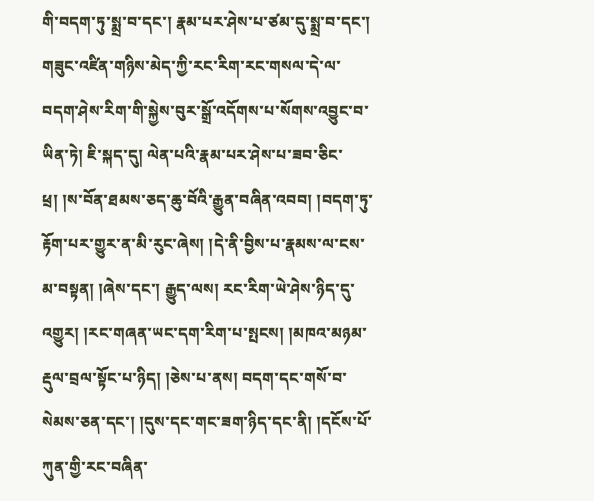གི་བདག་ཏུ་སྨྲ་བ་དང་། རྣམ་པར་ཤེས་པ་ཙམ་དུ་སྨྲ་བ་དང་། གཟུང་འཛིན་གཉིས་མེད་ཀྱི་རང་རིག་རང་གསལ་དེ་ལ་བདག་ཤེས་རིག་གི་སྐྱེས་བུར་སྒྲོ་འདོགས་པ་སོགས་འབྱུང་བ་ཡིན་ཏེ། ཇི་སྐད་དུ། ལེན་པའི་རྣམ་པར་ཤེས་པ་ཟབ་ཅིང་ཕྲ། །ས་བོན་ཐམས་ཅད་ཆུ་བོའི་རྒྱུན་བཞིན་འབབ། །བདག་ཏུ་རྟོག་པར་གྱུར་ན་མི་རུང་ཞེས། །དེ་ནི་བྱིས་པ་རྣམས་ལ་ངས་མ་བསྟན། །ཞེས་དང་། རྒྱུད་ལས། རང་རིག་ཡེ་ཤེས་ཉིད་དུ་འགྱུར། །རང་གཞན་ཡང་དག་རིག་པ་སྤངས། །མཁའ་མཉམ་རྡུལ་བྲལ་སྟོང་པ་ཉིད། །ཅེས་པ་ནས། བདག་དང་གསོ་བ་སེམས་ཅན་དང་། །དུས་དང་གང་ཟག་ཉིད་དང་ནི། །དངོས་པོ་ཀུན་གྱི་རང་བཞིན་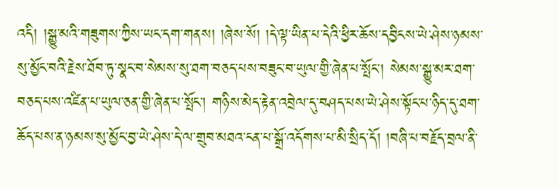འདི། །སྒྱུ་མའི་གཟུགས་ཀྱིས་ཡང་དག་གནས། །ཞེས་སོ། །དེ་ལྟ་ཡིན་པ་དེའི་ཕྱིར་ཆོས་དབྱིངས་ཡེ་ཤེས་ཉམས་སུ་མྱོང་བའི་རྗེས་ཐོབ་ཏུ་སྣང་བ་སེམས་སུ་ཐག་བཅད་པས་བཟུང་བ་ཡུལ་གྱི་ཞེན་པ་སྤོང་། སེམས་སྒྱུ་མར་ཐག་བཅད་པས་འཛིན་པ་ཡུལ་ཅན་གྱི་ཞེན་པ་སྤོང་། གཉིས་མེད་རྟེན་འབྲེལ་དུ་བཤད་པས་ཡེ་ཤེས་སྟོང་པ་ཉིད་དུ་ཐག་ཆོད་པས་ན་ཉམས་སུ་མྱོང་བྱ་ཡེ་ཤེས་དེ་ལ་གྲུབ་མཐའ་ངན་པ་སྒྲོ་འདོགས་པ་མི་སྲིད་དོ། །བཞི་པ་བརྗོད་བྲལ་ནི་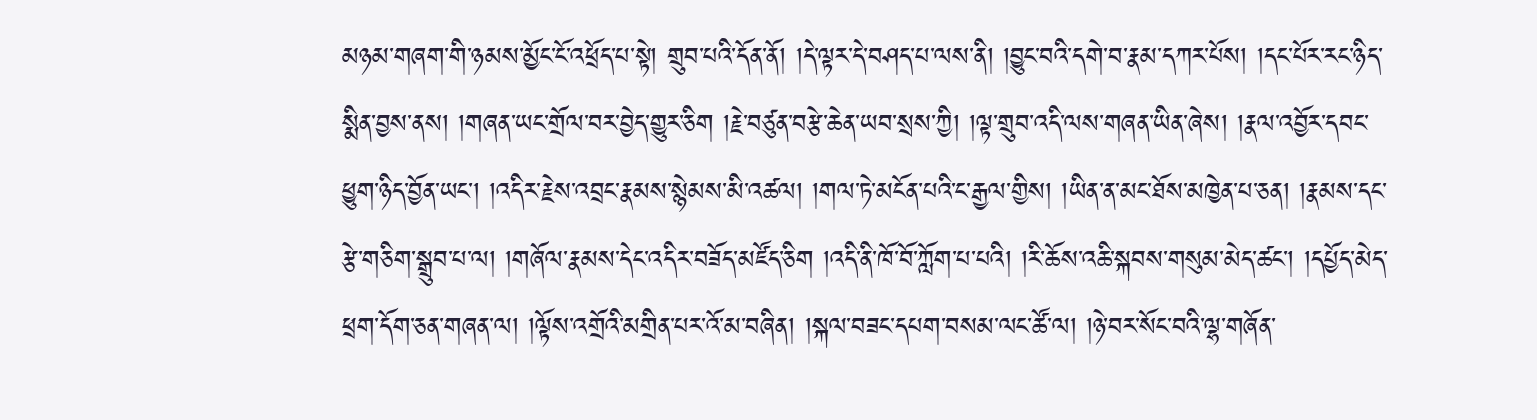མཉམ་གཞག་གི་ཉམས་མྱོང་ངོ་འཕྲོད་པ་སྟེ། གྲུབ་པའི་དོན་ནོ། །དེ་ལྟར་དེ་བཤད་པ་ལས་ནི། །བྱུང་བའི་དགེ་བ་རྣམ་དཀར་པོས། །དང་པོར་རང་ཉིད་སྨིན་བྱས་ནས། །གཞན་ཡང་གྲོལ་བར་བྱེད་གྱུར་ཅིག །རྗེ་བཙུན་བརྩེ་ཆེན་ཡབ་སྲས་ཀྱི། །ལྟ་གྲུབ་འདི་ལས་གཞན་ཡིན་ཞེས། །རྣལ་འབྱོར་དབང་ཕྱུག་ཉིད་བྱོན་ཡང་། །འདིར་རྗེས་འབྲང་རྣམས་སྙེམས་མི་འཚལ། །གལ་ཏེ་མངོན་པའི་ང་རྒྱལ་གྱིས། །ཡིན་ན་མང་ཐོས་མཁྱེན་པ་ཅན། །རྣམས་དང་རྩེ་གཅིག་སྒྲུབ་པ་ལ། །གཞོལ་རྣམས་དེང་འདིར་བཟོད་མཛོད་ཅིག །འདི་ནི་ཁོ་བོ་ཀློག་པ་པའི། །རི་ཆོས་འཆི་སྐབས་གསུམ་མེད་ཚང་། །དཔྱོད་མེད་ཕྲག་དོག་ཅན་གཞན་ལ། །ལྟོས་འགྲོའི་མགྲིན་པར་འོ་མ་བཞིན། །སྐལ་བཟང་དཔག་བསམ་ལང་ཚོ་ལ། །ཉེ་བར་སོང་བའི་ལྷ་གཞོན་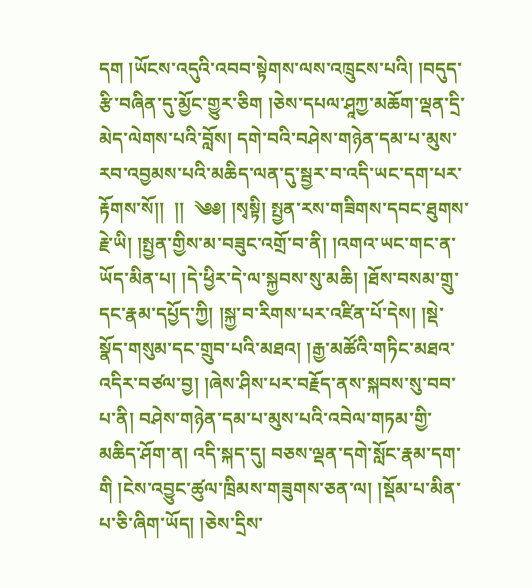དག །ཡོངས་འདུའི་འབབ་སྟེགས་ལས་འཁྲུངས་པའི། །བདུད་རྩི་བཞིན་དུ་མྱོང་གྱུར་ཅིག །ཅེས་དཔལ་ཤཱཀྱ་མཆོག་ལྡན་དྲི་མེད་ལེགས་པའི་བློས། དགེ་བའི་བཤེས་གཉེན་དམ་པ་མུས་རབ་འབྱམས་པའི་མཆིད་ལན་དུ་སྦྱར་བ་འདི་ཡང་དག་པར་རྟོགས་སོ།།  །།  ༄༅། །སྭསྟི། སྤྱན་རས་གཟིགས་དབང་ཐུགས་རྗེ་ཡི། །སྤྱན་གྱིས་མ་བཟུང་འགྲོ་བ་ནི། །འགའ་ཡང་གང་ན་ཡོད་མིན་པ། །དེ་ཕྱིར་དེ་ལ་སྐྱབས་སུ་མཆི། །ཐོས་བསམ་གྲུ་དང་རྣམ་དཔྱོད་ཀྱི། །སྐྱ་བ་རིགས་པར་འཛིན་པོ་དེས། །སྡེ་སྣོད་གསུམ་དང་གྲུབ་པའི་མཐའ། །རྒྱ་མཚོའི་གཏིང་མཐའ་འདིར་བཙལ་བྱ། །ཞེས་ཤིས་པར་བརྗོད་ནས་སྐབས་སུ་བབ་པ་ནི། བཤེས་གཉེན་དམ་པ་མུས་པའི་འབེལ་གཏམ་གྱི་མཆིད་ཤོག་ན། འདི་སྐད་དུ། བཅས་ལྡན་དགེ་སློང་རྣམ་དག་གི །ངེས་འབྱུང་ཚུལ་ཁྲིམས་གཟུགས་ཅན་ལ། །སྡོམ་པ་མིན་པ་ཅི་ཞིག་ཡོད། །ཅེས་དྲིས་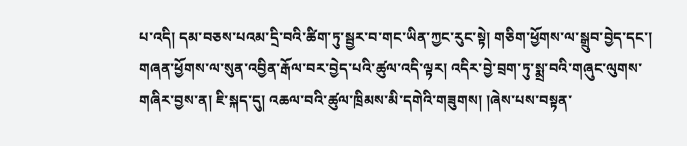པ་འདི། དམ་བཅས་པའམ་དྲི་བའི་ཚིག་ཏུ་སྦྱར་བ་གང་ཡིན་ཀྱང་རུང་སྟེ། གཅིག་ཕྱོགས་ལ་སྒྲུབ་བྱེད་དང་། གཞན་ཕྱོགས་ལ་སུན་འབྱིན་རྒོལ་བར་བྱེད་པའི་ཚུལ་འདི་ལྟར། འདིར་བྱེ་བྲག་ཏུ་སྨྲ་བའི་གཞུང་ལུགས་གཞིར་བྱས་ན། ཇི་སྐད་དུ། འཆལ་བའི་ཚུལ་ཁྲིམས་མི་དགེའི་གཟུགས། །ཞེས་པས་བསྟན་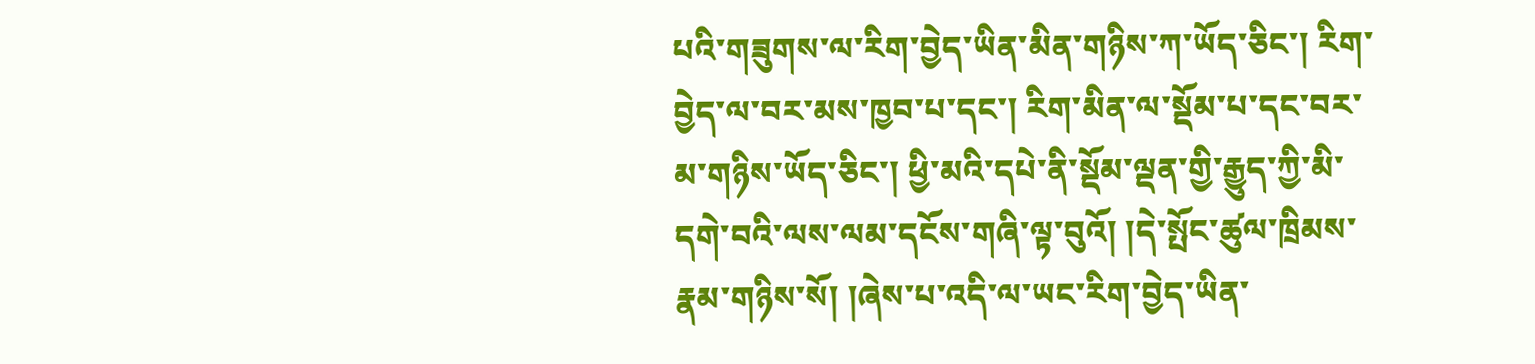པའི་གཟུགས་ལ་རིག་བྱེད་ཡིན་མིན་གཉིས་ཀ་ཡོད་ཅིང་། རིག་བྱེད་ལ་བར་མས་ཁྱབ་པ་དང་། རིག་མིན་ལ་སྡོམ་པ་དང་བར་མ་གཉིས་ཡོད་ཅིང་། ཕྱི་མའི་དཔེ་ནི་སྡོམ་ལྡན་གྱི་རྒྱུད་ཀྱི་མི་དགེ་བའི་ལས་ལམ་དངོས་གཞི་ལྟ་བུའོ། །དེ་སྤོང་ཚུལ་ཁྲིམས་རྣམ་གཉིས་སོ། །ཞེས་པ་འདི་ལ་ཡང་རིག་བྱེད་ཡིན་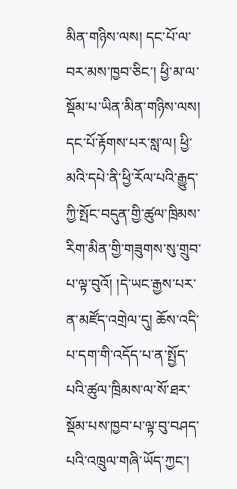མིན་གཉིས་ལས། དང་པོ་ལ་བར་མས་ཁྱབ་ཅིང་། ཕྱི་མ་ལ་སྡོམ་པ་ཡིན་མིན་གཉིས་ལས། དང་པོ་རྟོགས་པར་སླ་ལ། ཕྱི་མའི་དཔེ་ནི་ཕྱི་རོལ་པའི་རྒྱུད་ཀྱི་སྤོང་བདུན་གྱི་ཚུལ་ཁྲིམས་རིག་མིན་གྱི་གཟུགས་སུ་གྲུབ་པ་ལྟ་བུའོ། །དེ་ཡང་རྒྱས་པར་ན་མཛོད་འགྲེལ་དུ། ཆོས་འདི་པ་དག་གི་འདོད་པ་ན་སྤྱོད་པའི་ཚུལ་ཁྲིམས་ལ་སོ་ཐར་སྡོམ་པས་ཁྱབ་པ་ལྟ་བུ་བཤད་པའི་འཁྲུལ་གཞི་ཡོད་ཀྱང་།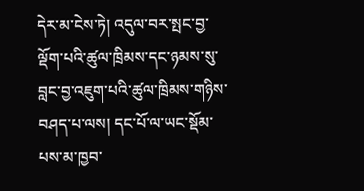དེར་མ་ངེས་ཏེ། འདུལ་བར་སྤང་བྱ་ལྡོག་པའི་ཚུལ་ཁྲིམས་དང་ཉམས་སུ་བླང་བྱ་འཇུག་པའི་ཚུལ་ཁྲིམས་གཉིས་བཤད་པ་ལས། དང་པོ་ལ་ཡང་སྡོམ་པས་མ་ཁྱབ་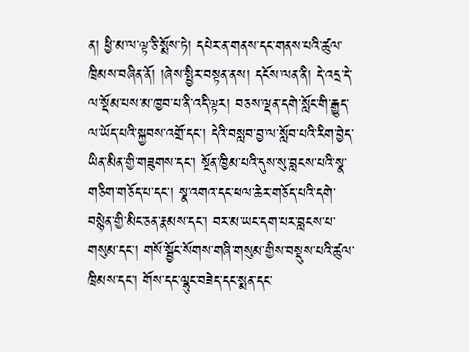ན། ཕྱི་མ་ལ་ལྟ་ཅི་སྨོས་ཏེ། དཔེར་ན་གནས་དང་གནས་པའི་ཚུལ་ཁྲིམས་བཞིན་ནོ། །ཞེས་སྤྱིར་བསྟན་ནས། དངོས་ལན་ནི། དེ་འདྲ་དེ་ལ་སྡོམ་པས་མ་ཁྱབ་པ་ནི་འདི་ལྟར། བཅས་ལྡན་དགེ་སློང་གི་རྒྱུད་ལ་ཡོད་པའི་སྐྱབས་འགྲོ་དང་། དེའི་བསླབ་བྱ་ལ་སློབ་པའི་རིག་བྱེད་ཡིན་མིན་གྱི་གཟུགས་དང་། སྔོན་ཁྱིམ་པའི་དུས་སུ་བླངས་པའི་སྣ་གཅིག་གཅོད་པ་དང་། སྣ་འགའ་དང་ཕལ་ཆེར་གཅོད་པའི་དགེ་བསྙེན་གྱི་མིང་ཅན་རྣམས་དང་། བར་མ་ཡང་དག་པར་བླངས་པ་གསུམ་དང་། གསོ་སྦྱོང་སོགས་གཞི་གསུམ་གྱིས་བསྡུས་པའི་ཚུལ་ཁྲིམས་དང་། གོས་དང་ལྷུང་བཟེད་དང་སྨན་དང་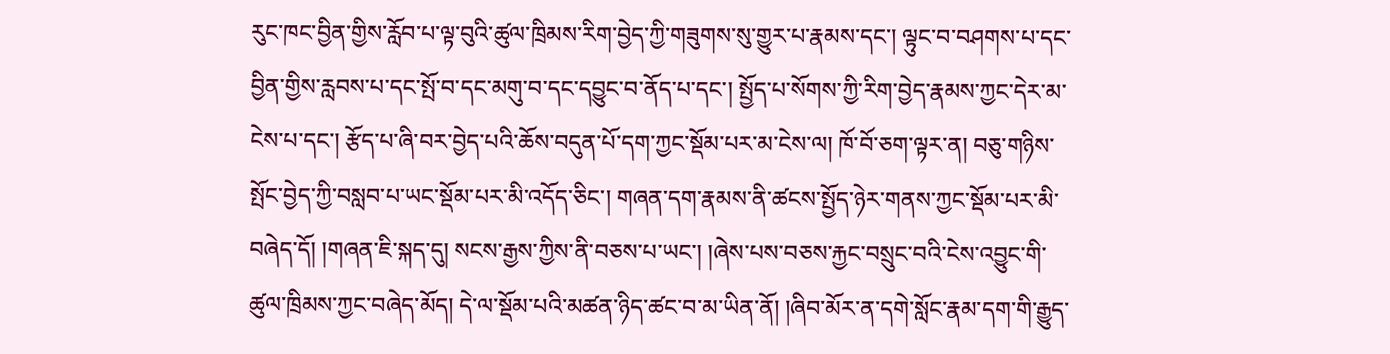རུང་ཁང་བྱིན་གྱིས་རློབ་པ་ལྟ་བུའི་ཚུལ་ཁྲིམས་རིག་བྱེད་ཀྱི་གཟུགས་སུ་གྱུར་པ་རྣམས་དང་། ལྟུང་བ་བཤགས་པ་དང་བྱིན་གྱིས་རླབས་པ་དང་སྤོ་བ་དང་མགུ་བ་དང་དབྱུང་བ་ནོད་པ་དང་། སྤྱོད་པ་སོགས་ཀྱི་རིག་བྱེད་རྣམས་ཀྱང་དེར་མ་ངེས་པ་དང་། རྩོད་པ་ཞི་བར་བྱེད་པའི་ཆོས་བདུན་པོ་དག་ཀྱང་སྡོམ་པར་མ་ངེས་ལ། ཁོ་བོ་ཅག་ལྟར་ན། བཅུ་གཉིས་སྤོང་བྱེད་ཀྱི་བསླབ་པ་ཡང་སྡོམ་པར་མི་འདོད་ཅིང་། གཞན་དག་རྣམས་ནི་ཚངས་སྤྱོད་ཉེར་གནས་ཀྱང་སྡོམ་པར་མི་བཞེད་དོ། །གཞན་ཇི་སྐད་དུ། སངས་རྒྱས་ཀྱིས་ནི་བཅས་པ་ཡང་། །ཞེས་པས་བཅས་རྐྱང་བསྲུང་བའི་ངེས་འབྱུང་གི་ཚུལ་ཁྲིམས་ཀྱང་བཞེད་མོད། དེ་ལ་སྡོམ་པའི་མཚན་ཉིད་ཚང་བ་མ་ཡིན་ནོ། །ཞིབ་མོར་ན་དགེ་སློང་རྣམ་དག་གི་རྒྱུད་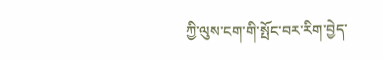ཀྱི་ལུས་ངག་གི་སྤོང་བར་རིག་བྱེད་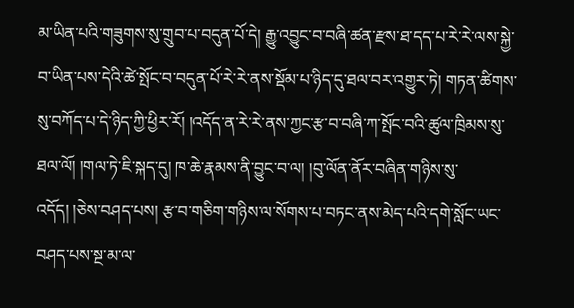མ་ཡིན་པའི་གཟུགས་སུ་གྲུབ་པ་བདུན་པོ་དེ། རྒྱུ་འབྱུང་བ་བཞི་ཚན་རྫས་ཐ་དད་པ་རེ་རེ་ལས་སྐྱེ་བ་ཡིན་པས་དེའི་ཚེ་སྤོང་བ་བདུན་པོ་རེ་རེ་ནས་སྡོམ་པ་ཉིད་དུ་ཐལ་བར་འགྱུར་ཏེ། གཏན་ཚིགས་སུ་བཀོད་པ་དེ་ཉིད་ཀྱི་ཕྱིར་རོ། །འདོད་ན་རེ་རེ་ནས་ཀྱང་རྩ་བ་བཞི་ཀ་སྤོང་བའི་ཚུལ་ཁྲིམས་སུ་ཐལ་ལོ། །གལ་ཏེ་ཇི་སྐད་དུ། ཁ་ཆེ་རྣམས་ནི་བྱུང་བ་ལ། །བུ་ལོན་ནོར་བཞིན་གཉིས་སུ་འདོད། །ཅེས་བཤད་པས། རྩ་བ་གཅིག་གཉིས་ལ་སོགས་པ་བཏང་ནས་མེད་པའི་དགེ་སློང་ཡང་བཤད་པས་སྔ་མ་ལ་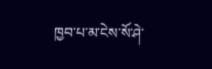ཁྱབ་པ་མ་ངེས་སོ་ཤེ་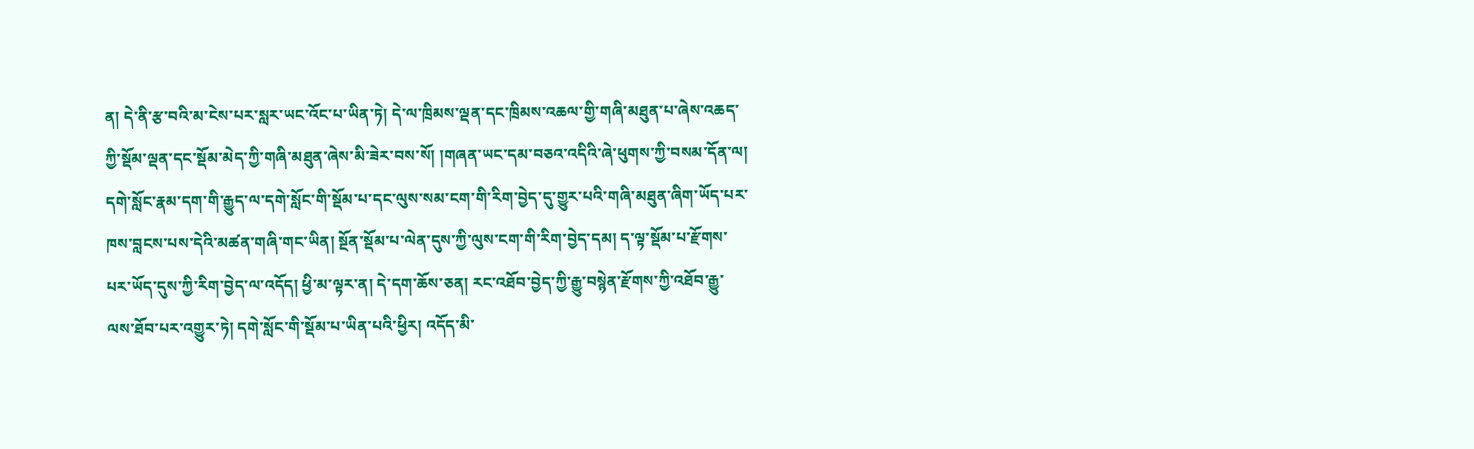ན། དེ་ནི་རྩ་བའི་མ་ངེས་པར་སླར་ཡང་འོང་པ་ཡིན་ཏེ། དེ་ལ་ཁྲིམས་ལྡན་དང་ཁྲིམས་འཆལ་གྱི་གཞི་མཐུན་པ་ཞེས་འཆད་ཀྱི་སྡོམ་ལྡན་དང་སྡོམ་མེད་ཀྱི་གཞི་མཐུན་ཞེས་མི་ཟེར་བས་སོ། །གཞན་ཡང་དམ་བཅའ་འདིའི་ཞེ་ཕུགས་ཀྱི་བསམ་དོན་ལ། དགེ་སློང་རྣམ་དག་གི་རྒྱུད་ལ་དགེ་སློང་གི་སྡོམ་པ་དང་ལུས་སམ་ངག་གི་རིག་བྱེད་དུ་གྱུར་པའི་གཞི་མཐུན་ཞིག་ཡོད་པར་ཁས་བླངས་པས་དེའི་མཚན་གཞི་གང་ཡིན། སྔོན་སྡོམ་པ་ལེན་དུས་ཀྱི་ལུས་ངག་གི་རིག་བྱེད་དམ། ད་ལྟ་སྡོམ་པ་རྫོགས་པར་ཡོད་དུས་ཀྱི་རིག་བྱེད་ལ་འདོད། ཕྱི་མ་ལྟར་ན། དེ་དག་ཆོས་ཅན། རང་འཐོབ་བྱེད་ཀྱི་རྒྱུ་བསྙེན་རྫོགས་ཀྱི་འཐོབ་རྒྱུ་ལས་ཐོབ་པར་འགྱུར་ཏེ། དགེ་སློང་གི་སྡོམ་པ་ཡིན་པའི་ཕྱིར། འདོད་མི་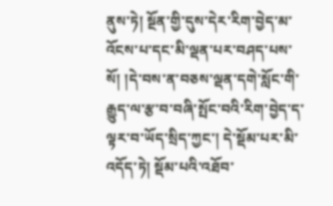ནུས་ཏེ། སྔོན་གྱི་དུས་དེར་རིག་བྱེད་མ་འོངས་པ་དང་མི་ལྡན་པར་བཤད་པས་སོ། །དེ་བས་ན་བཅས་ལྡན་དགེ་སློང་གི་རྒྱུད་ལ་རྩ་བ་བཞི་སྤོང་བའི་རིག་བྱེད་ད་ལྟར་བ་ཡོད་སྲིད་ཀྱང་། དེ་སྡོམ་པར་མི་འདོད་ཏེ། སྡོམ་པའི་འཐོབ་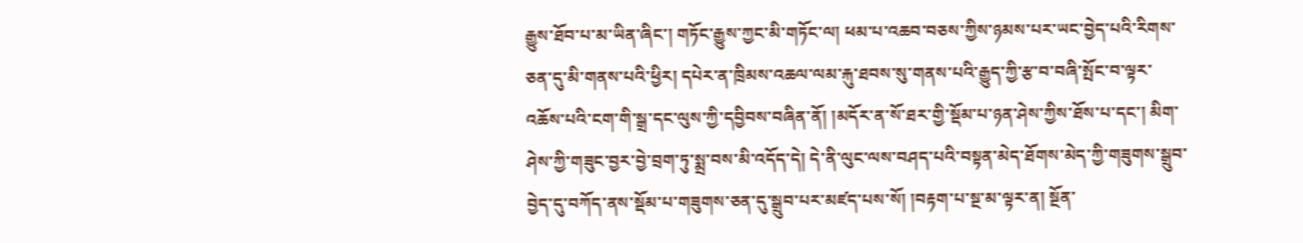རྒྱུས་ཐོབ་པ་མ་ཡིན་ཞིང་། གཏོང་རྒྱུས་ཀྱང་མི་གཏོང་ལ། ཕམ་པ་འཆབ་བཅས་ཀྱིས་ཉམས་པར་ཡང་བྱེད་པའི་རིགས་ཅན་དུ་མི་གནས་པའི་ཕྱིར། དཔེར་ན་ཁྲིམས་འཆལ་ལམ་རྐུ་ཐབས་སུ་གནས་པའི་རྒྱུད་ཀྱི་རྩ་བ་བཞི་སྤོང་བ་ལྟར་འཆོས་པའི་ངག་གི་སྒྲ་དང་ལུས་ཀྱི་དབྱིབས་བཞིན་ནོ། །མདོར་ན་སོ་ཐར་གྱི་སྡོམ་པ་ཉན་ཤེས་ཀྱིས་ཐོས་པ་དང་། མིག་ཤེས་ཀྱི་གཟུང་བྱར་བྱེ་བྲག་ཏུ་སྨྲ་བས་མི་འདོད་དེ། དེ་ནི་ལུང་ལས་བཤད་པའི་བསྟན་མེད་ཐོགས་མེད་ཀྱི་གཟུགས་སྒྲུབ་བྱེད་དུ་བཀོད་ནས་སྡོམ་པ་གཟུགས་ཅན་དུ་སྒྲུབ་པར་མཛད་པས་སོ། །བརྟག་པ་སྔ་མ་ལྟར་ན། སྔོན་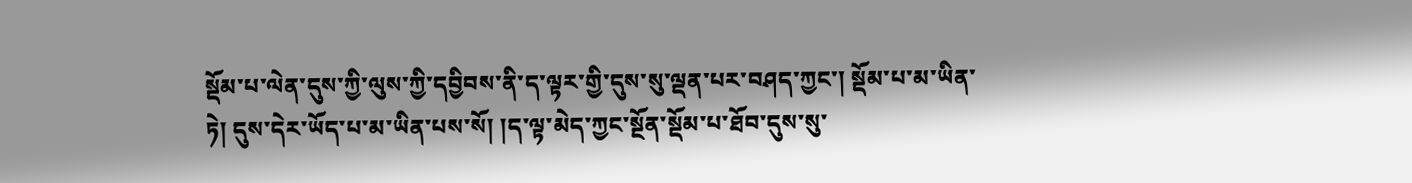སྡོམ་པ་ལེན་དུས་ཀྱི་ལུས་ཀྱི་དབྱིབས་ནི་ད་ལྟར་གྱི་དུས་སུ་ལྡན་པར་བཤད་ཀྱང་། སྡོམ་པ་མ་ཡིན་ཏེ། དུས་དེར་ཡོད་པ་མ་ཡིན་པས་སོ། །ད་ལྟ་མེད་ཀྱང་སྔོན་སྡོམ་པ་ཐོབ་དུས་སུ་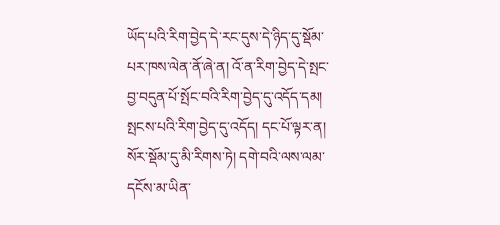ཡོད་པའི་རིག་བྱེད་དེ་རང་དུས་དེ་ཉིད་དུ་སྡོམ་པར་ཁས་ལེན་ནོ་ཞེ་ན། འོ་ན་རིག་བྱེད་དེ་སྤང་བྱ་བདུན་པོ་སྤོང་བའི་རིག་བྱེད་དུ་འདོད་དམ། སྤངས་པའི་རིག་བྱེད་དུ་འདོད། དང་པོ་ལྟར་ན། སོར་སྡོམ་དུ་མི་རིགས་ཏེ། དགེ་བའི་ལས་ལམ་དངོས་མ་ཡིན་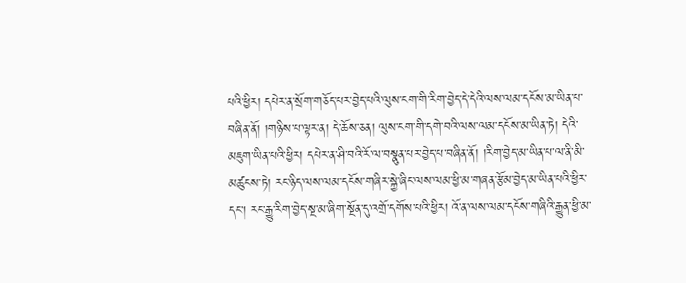པའི་ཕྱིར། དཔེར་ན་སྲོག་གཅོད་པར་བྱེད་པའི་ལུས་ངག་གི་རིག་བྱེད་དེ་དེའི་ལས་ལམ་དངོས་མ་ཡིན་པ་བཞིན་ནོ། །གཉིས་པ་ལྟར་ན། དེ་ཆོས་ཅན། ལུས་ངག་གི་དགེ་བའི་ལས་ལམ་དངོས་མ་ཡིན་ཏེ། དེའི་མཇུག་ཡིན་པའི་ཕྱིར། དཔེར་ན་ཤི་བའི་རོ་ལ་བསྣུན་པར་བྱེད་པ་བཞིན་ནོ། །རིག་བྱེད་མ་ཡིན་པ་ལ་ནི་མི་མཚུངས་ཏེ། རང་ཉིད་ལས་ལམ་དངོས་གཞིར་སྐྱེ་ཞིང་ལས་ལམ་ཕྱི་མ་གཞན་རྩོམ་བྱེད་མ་ཡིན་པའི་ཕྱིར་དང་། རང་རྒྱུ་རིག་བྱེད་སྔ་མ་ཞིག་སྔོན་དུ་འགྲོ་དགོས་པའི་ཕྱིར། འོ་ན་ལས་ལམ་དངོས་གཞིའི་རྒྱུན་ཕྱི་མ་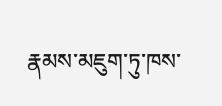རྣམས་མཇུག་ཏུ་ཁས་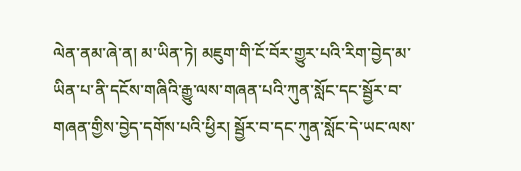ལེན་ནམ་ཞེ་ན། མ་ཡིན་ཏེ། མཇུག་གི་ངོ་བོར་གྱུར་པའི་རིག་བྱེད་མ་ཡིན་པ་ནི་དངོས་གཞིའི་རྒྱུ་ལས་གཞན་པའི་ཀུན་སློང་དང་སྦྱོར་བ་གཞན་གྱིས་བྱེད་དགོས་པའི་ཕྱིར། སྦྱོར་བ་དང་ཀུན་སློང་དེ་ཡང་ལས་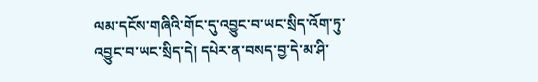ལམ་དངོས་གཞིའི་གོང་དུ་འབྱུང་བ་ཡང་སྲིད་འོག་ཏུ་འབྱུང་བ་ཡང་སྲིད་དེ། དཔེར་ན་བསད་བྱ་དེ་མ་ཤི་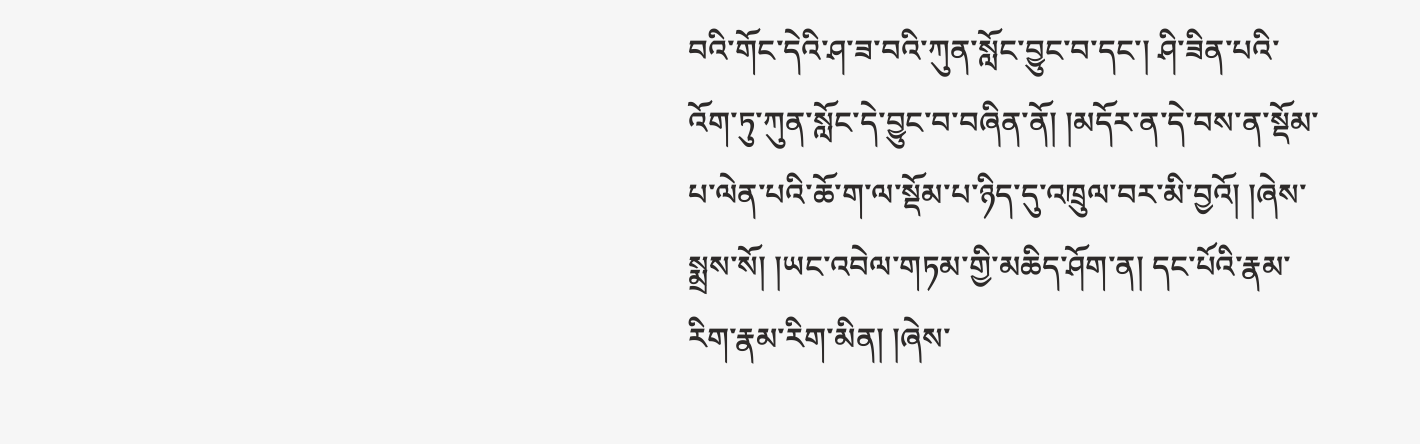བའི་གོང་དེའི་ཤ་ཟ་བའི་ཀུན་སློང་བྱུང་བ་དང་། ཤི་ཟིན་པའི་འོག་ཏུ་ཀུན་སློང་དེ་བྱུང་བ་བཞིན་ནོ། །མདོར་ན་དེ་བས་ན་སྡོམ་པ་ལེན་པའི་ཆོ་ག་ལ་སྡོམ་པ་ཉིད་དུ་འཁྲུལ་བར་མི་བྱའོ། །ཞེས་སྨྲས་སོ། །ཡང་འབེལ་གཏམ་གྱི་མཆིད་ཤོག་ན། དང་པོའི་རྣམ་རིག་རྣམ་རིག་མིན། །ཞེས་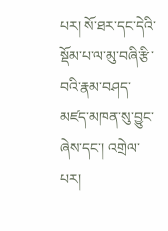པར། སོ་ཐར་དང་དེའི་སྡོམ་པ་ལ་མུ་བཞི་རྩི་བའི་རྣམ་བཤད་མཛད་མཁན་སུ་བྱུང་ཞེས་དང་། འགྲེལ་པར།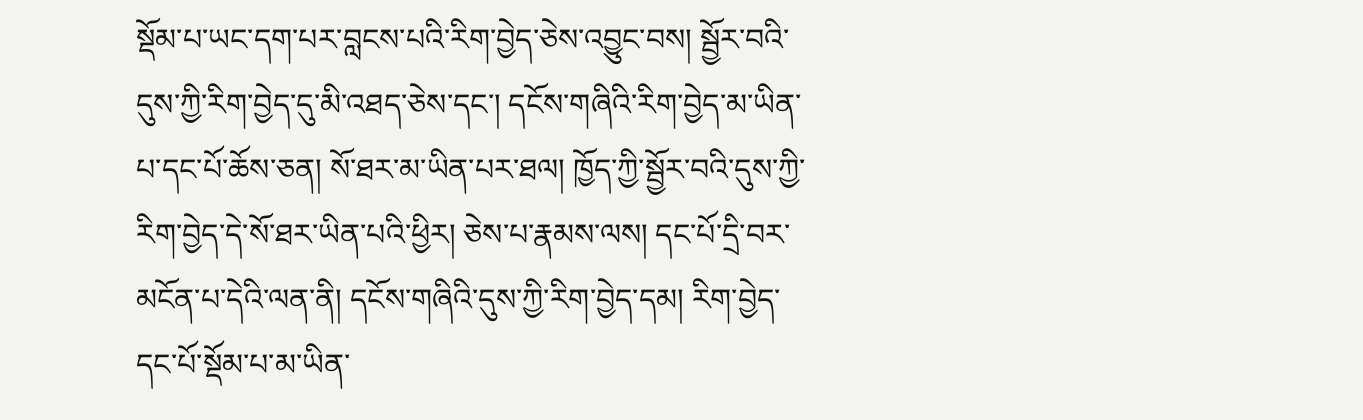སྡོམ་པ་ཡང་དག་པར་བླངས་པའི་རིག་བྱེད་ཅེས་འབྱུང་བས། སྦྱོར་བའི་དུས་ཀྱི་རིག་བྱེད་དུ་མི་འཐད་ཅེས་དང་། དངོས་གཞིའི་རིག་བྱེད་མ་ཡིན་པ་དང་པོ་ཆོས་ཅན། སོ་ཐར་མ་ཡིན་པར་ཐལ། ཁྱོད་ཀྱི་སྦྱོར་བའི་དུས་ཀྱི་རིག་བྱེད་དེ་སོ་ཐར་ཡིན་པའི་ཕྱིར། ཅེས་པ་རྣམས་ལས། དང་པོ་དྲི་བར་མངོན་པ་དེའི་ལན་ནི། དངོས་གཞིའི་དུས་ཀྱི་རིག་བྱེད་དམ། རིག་བྱེད་དང་པོ་སྡོམ་པ་མ་ཡིན་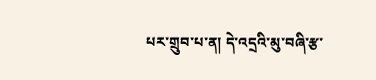པར་གྲུབ་པ་ན། དེ་འདྲའི་མུ་བཞི་རྩ་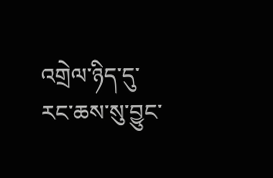འགྲེལ་ཉིད་དུ་རང་ཆས་སུ་བྱུང་